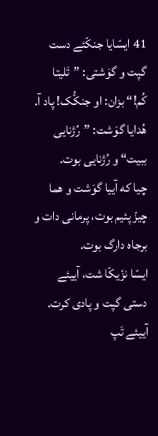41 ایسّایا جنکّئے دست گپت و گوَشتی: ”تَلیتا کُم!“ بزان: او جنکُّک! پاد آ.
هُدایا گوَشت: ”رُژنایی ببیت“ و رُژنایی بوت.
چیا که آییا گوَشت و هما چیزّ پئیم بوت، پرمانی دات و برجاه دارگ بوت.
ایسّا نزّیکّا شت، آییئے دستی گپت و پادی کرت. آییئے تَپ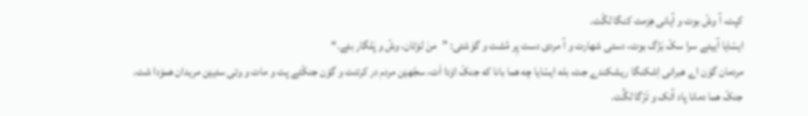کپت، آ وشّ بوت و آیانی هِزمت کنگا لگّت.
ایسّایا آییئے سرا سکّ بَزّگ بوت، دستی شهارت و آ مردی دست پِر مُشت و گوَشتی: ”منَ لۆٹان، وشّ و پَلگار بئے.“
مردمان گۆن اے هبرانی اِشکنگا ریشکندے جت، بله ایسّایا چه هما بانا که جنکّ اۆدا اَت، سجّهێن مردم در کرتنت و گۆن جنکّئے پت و مات و وتی سئیێن مریدان همۆدا شت.
جنکّ هما دمانا پاد آتک و تَرّگا لگِّت.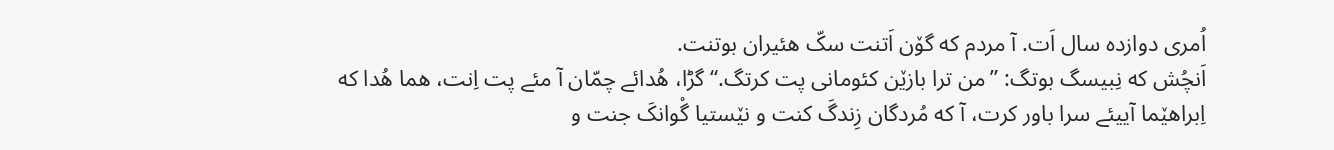اُمری دوازده سال اَت. آ مردم که گۆن اَتنت سکّ هئیران بوتنت.
اَنچُش که نِبیسگ بوتگ: ”من ترا بازێن کئومانی پت کرتگ.“ گڑا، هُدائے چمّان آ مئے پت اِنت، هما هُدا که اِبراهێما آییئے سرا باور کرت، آ که مُردگان زِندگَ کنت و نێستیا گْوانکَ جنت و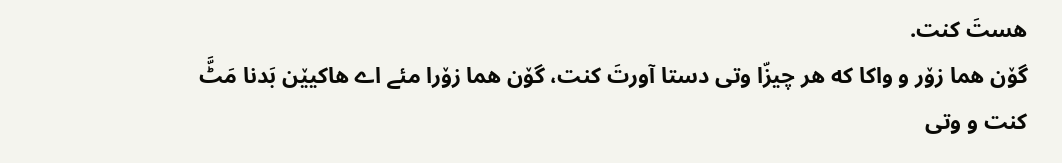هستَ کنت.
گۆن هما زۆر و واکا که هر چیزّا وتی دستا آورتَ کنت، گۆن هما زۆرا مئے اے هاکیێن بَدنا مَٹَّ کنت و وتی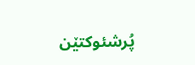پُرشئوکتێن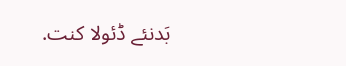بَدنئے ڈئولا کنت.